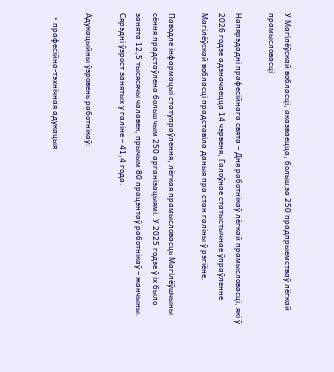У Магілёўскай вобласці, аказваецца, больш за 250 прадпрыемстваў лёгкай прамысловасці

Напярэдадні прафесійнага свята – Дня работнікаў лёгкай прамысловасці, які ў 2026 годзе адзначаецца 14 чэрвеня, Галоўнае статыстычнае ўпраўленне Магілёўскай вобласці прадставіла даныя пра стан галіны ў рэгіёне.

Паводле інфармацыі статупраўлення, лёгкая прамысловасць Магілёўшчыны сёння прадстаўлена больш чым 250 арганізацыямі. У 2025 годзе ў іх было занята 12,5 тысясячы чалавек, прычым 80 працэнтаў работнікаў – жанчыны. Сярэдні ўзрост занятых у галіне – 41,4 года.

Адукацыйны ўзровень работнікаў:

  • прафесійна-тэхнічная адукацыя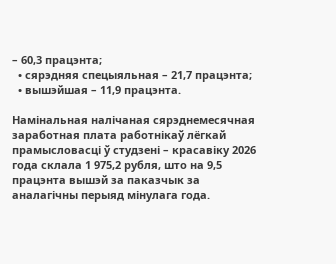– 60,3 працэнта;
  • сярэдняя спецыяльная – 21,7 працэнта;
  • вышэйшая – 11,9 працэнта.

Намінальная налічаная сярэднемесячная заработная плата работнікаў лёгкай прамысловасці ў студзені – красавіку 2026 года склала 1 975,2 рубля, што на 9,5 працэнта вышэй за паказчык за аналагічны перыяд мінулага года.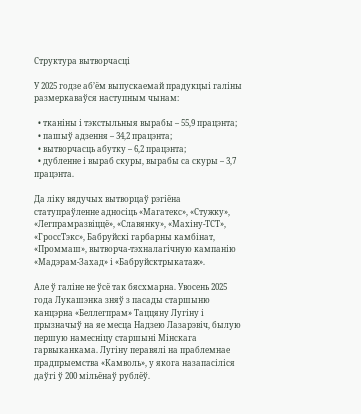Структура вытворчасці

У 2025 годзе аб’ём выпускаемай прадукцыі галіны размеркаваўся наступным чынам:

  • тканіны і тэкстыльныя вырабы – 55,9 працэнта;
  • пашыў адзення – 34,2 працэнта;
  • вытворчасць абутку – 6,2 працэнта;
  • дубленне і выраб скуры, вырабы са скуры – 3,7 працэнта.

Да ліку вядучых вытворцаў рэгіёна статупраўленне адносіць «Магатекс», «Стужку», «Легпрамразвіццё», «Славянку», «Махіну-ТСТ», «ГроссТэкс», Бабруйскі гарбарны камбінат, «Проммаш», вытворча-тэхналагічную кампанію «Мадэрам-Захад» і «Бабруйсктрыкатаж».

Але ў галіне не ўсё так бясхмарна. Увосень 2025 года Лукашэнка зняў з пасады старшыню канцэрна «Беллегпрам» Таццяну Лугіну і прызначыў на яе месца Надзею Лазарэвіч, былую першую намесніцу старшыні Мінскага гарвыканкама. Лугіну перавялі на праблемнае прадпрыемства «Камволь», у якога назапасіліся даўгі ў 200 мільёнаў рублёў.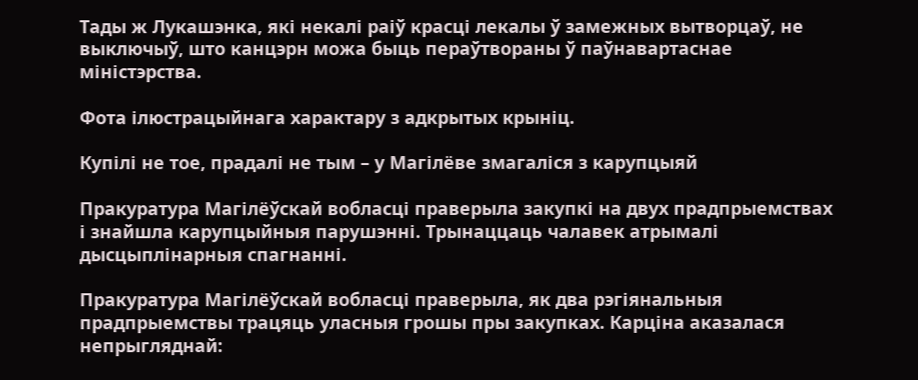Тады ж Лукашэнка, які некалі раіў красці лекалы ў замежных вытворцаў, не выключыў, што канцэрн можа быць пераўтвораны ў паўнавартаснае міністэрства.

Фота ілюстрацыйнага характару з адкрытых крыніц.

Купілі не тое, прадалі не тым – у Магілёве змагаліся з карупцыяй

Пракуратура Магілёўскай вобласці праверыла закупкі на двух прадпрыемствах і знайшла карупцыйныя парушэнні. Трынаццаць чалавек атрымалі дысцыплінарныя спагнанні.

Пракуратура Магілёўскай вобласці праверыла, як два рэгіянальныя прадпрыемствы трацяць уласныя грошы пры закупках. Карціна аказалася непрыгляднай: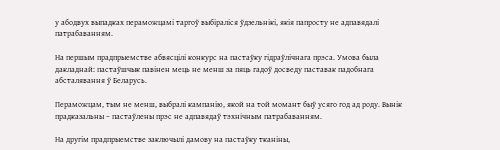у абодвух выпадках пераможцамі таргоў выбіраліся ўдзельнікі, якія папросту не адпавядалі патрабаванням.

На першым прадпрыемстве абвясцілі конкурс на пастаўку гідраўлічнага прэса. Умова была дакладнай: пастаўшчык павінен мець не менш за пяць гадоў досведу паставак падобнага абсталявання ў Беларусь.

Пераможцам, тым не менш, выбралі кампанію, якой на той момант быў усяго год ад роду. Вынік прадказальны – пастаўлены прэс не адпавядаў тэхнічным патрабаванням.

На другім прадпрыемстве заключылі дамову на пастаўку тканіны,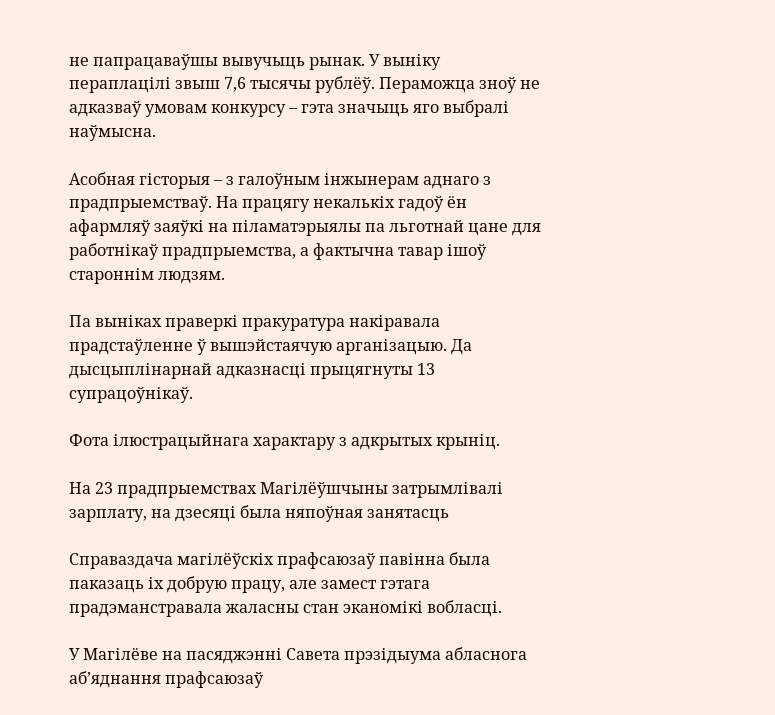не папрацаваўшы вывучыць рынак. У выніку пераплацілі звыш 7,6 тысячы рублёў. Пераможца зноў не адказваў умовам конкурсу – гэта значыць яго выбралі наўмысна.

Асобная гісторыя – з галоўным інжынерам аднаго з прадпрыемстваў. На працягу некалькіх гадоў ён афармляў заяўкі на піламатэрыялы па льготнай цане для работнікаў прадпрыемства, а фактычна тавар ішоў староннім людзям.

Па выніках праверкі пракуратура накіравала прадстаўленне ў вышэйстаячую арганізацыю. Да дысцыплінарнай адказнасці прыцягнуты 13 супрацоўнікаў.

Фота ілюстрацыйнага характару з адкрытых крыніц.

На 23 прадпрыемствах Магілёўшчыны затрымлівалі зарплату, на дзесяці была няпоўная занятасць

Справаздача магілёўскіх прафсаюзаў павінна была паказаць іх добрую працу, але замест гэтага прадэманстравала жаласны стан эканомікі вобласці.

У Магілёве на пасяджэнні Савета прэзідыума абласнога аб’яднання прафсаюзаў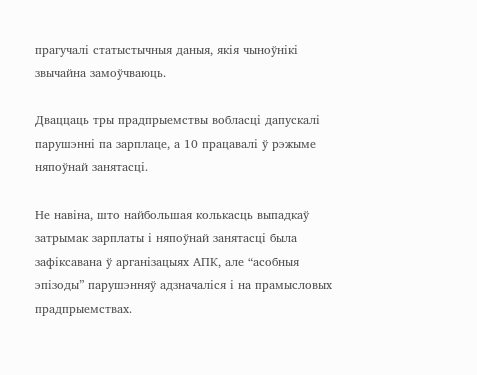прагучалі статыстычныя даныя, якія чыноўнікі звычайна замоўчваюць.

Дваццаць тры прадпрыемствы вобласці дапускалі парушэнні па зарплаце, а 10 працавалі ў рэжыме няпоўнай занятасці.

Не навіна, што найбольшая колькасць выпадкаў затрымак зарплаты і няпоўнай занятасці была зафіксавана ў арганізацыях АПК, але “асобныя эпізоды” парушэнняў адзначаліся і на прамысловых прадпрыемствах.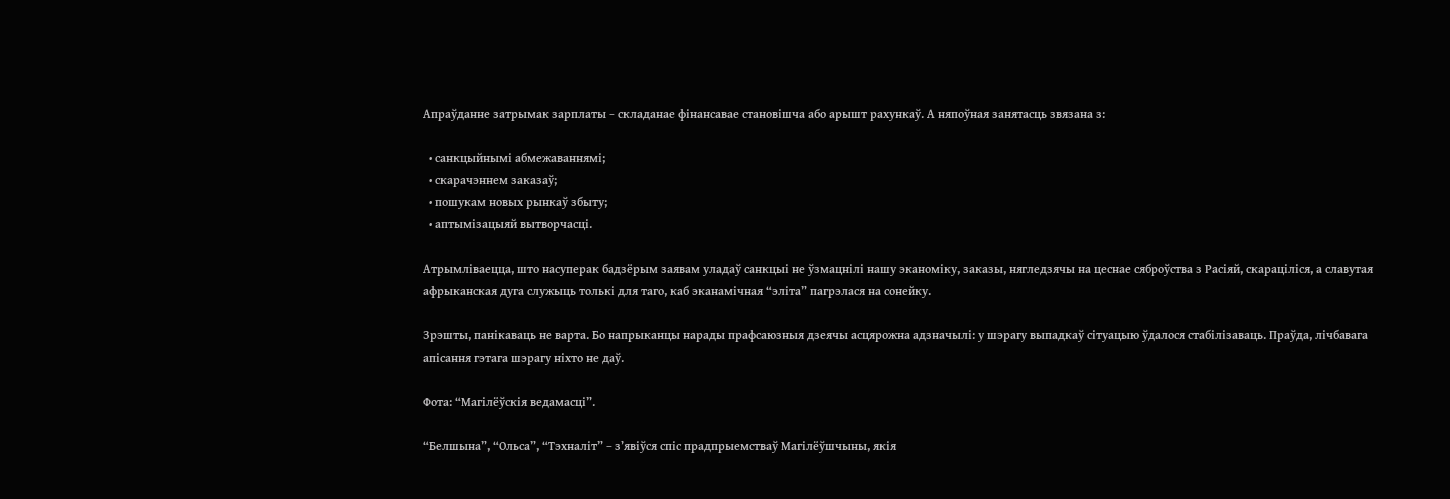Апраўданне затрымак зарплаты – складанае фінансавае становішча або арышт рахункаў. А няпоўная занятасць звязана з:

  • санкцыйнымі абмежаваннямі;
  • скарачэннем заказаў;
  • пошукам новых рынкаў збыту;
  • аптымізацыяй вытворчасці.

Атрымліваецца, што насуперак бадзёрым заявам уладаў санкцыі не ўзмацнілі нашу эканоміку, заказы, нягледзячы на цеснае сяброўства з Расіяй, скараціліся, а славутая афрыканская дуга служыць толькі для таго, каб эканамічная “эліта” пагрэлася на сонейку.

Зрэшты, панікаваць не варта. Бо напрыканцы нарады прафсаюзныя дзеячы асцярожна адзначылі: у шэрагу выпадкаў сітуацыю ўдалося стабілізаваць. Праўда, лічбавага апісання гэтага шэрагу ніхто не даў.

Фота: “Магілёўскія ведамасці”.

“Белшына”, “Ольса”, “Тэхналіт” – з’явіўся спіс прадпрыемстваў Магілёўшчыны, якія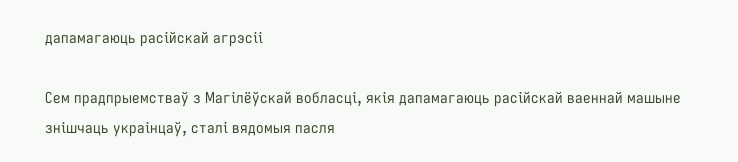дапамагаюць расійскай агрэсіі

Сем прадпрыемстваў з Магілёўскай вобласці, якія дапамагаюць расійскай ваеннай машыне знішчаць украінцаў, сталі вядомыя пасля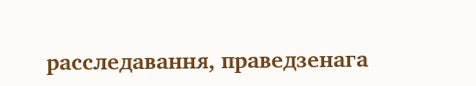расследавання, праведзенага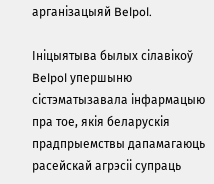арганізацыяй Belpol.

Ініцыятыва былых сілавікоў Belpol упершыню сістэматызавала інфармацыю пра тое, якія беларускія прадпрыемствы дапамагаюць расейскай агрэсіі супраць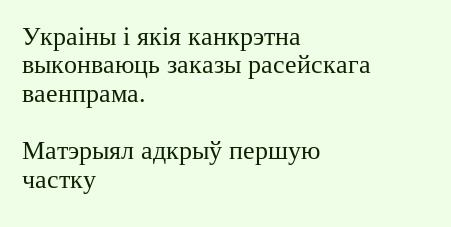Украіны і якія канкрэтна выконваюць заказы расейскага ваенпрама.

Матэрыял адкрыў першую частку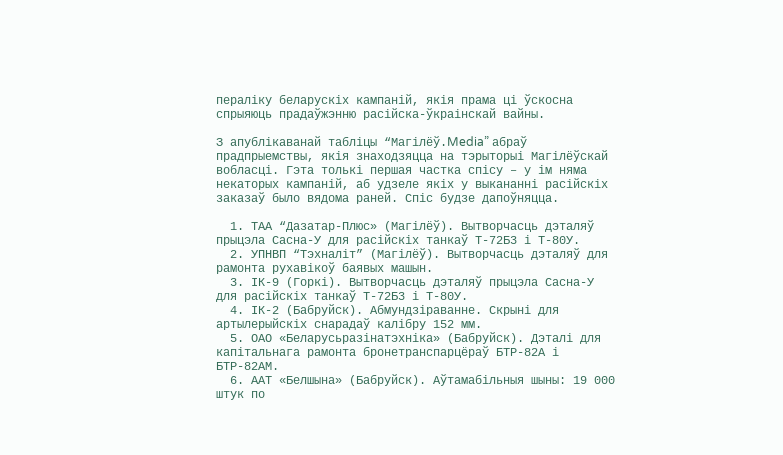пераліку беларускіх кампаній, якія прама ці ўскосна спрыяюць прадаўжэнню расійска-ўкраінскай вайны.

З апублікаванай табліцы “Магілёў.Media” абраў прадпрыемствы, якія знаходзяцца на тэрыторыі Магілёўскай вобласці. Гэта толькі першая частка спісу – у ім няма некаторых кампаній, аб удзеле якіх у выкананні расійскіх заказаў было вядома раней. Спіс будзе дапоўняцца.

  1. ТАА “Дазатар-Плюс» (Магілёў). Вытворчасць дэталяў прыцэла Сасна-У для расійскіх танкаў Т-72Б3 і Т-80У.
  2. УПНВП “Тэхналіт” (Магілёў). Вытворчасць дэталяў для рамонта рухавікоў баявых машын.
  3. ІК-9 (Горкі). Вытворчасць дэталяў прыцэла Сасна-У для расійскіх танкаў Т-72Б3 і Т-80У.
  4. ІК-2 (Бабруйск). Абмундзіраванне. Скрыні для артылерыйскіх снарадаў калібру 152 мм.
  5. ОАО «Беларусьразінатэхніка» (Бабруйск). Дэталі для капітальнага рамонта бронетранспарцёраў БТР-82А і БТР-82АМ.
  6. ААТ «Белшына» (Бабруйск). Аўтамабільныя шыны: 19 000 штук по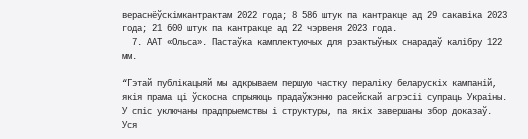вераснёўскімкантрактам 2022 года; 8 586 штук па кантракце ад 29 сакавіка 2023 года; 21 600 штук па кантракце ад 22 чэрвеня 2023 года.
  7. ААТ «Ольса». Пастаўка камплектуючых для рэактыўных снарадаў калібру 122 мм.

“Гэтай публікацыяй мы адкрываем першую частку пераліку беларускіх кампаній, якія прама ці ўскосна спрыяюць прадаўжэнню расейскай агрэсіі супраць Украіны. У спіс уключаны прадпрыемствы і структуры, па якіх завершаны збор доказаў. Уся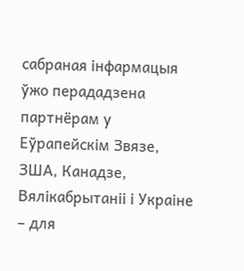сабраная інфармацыя ўжо перададзена партнёрам у Еўрапейскім Звязе, ЗША, Канадзе, Вялікабрытаніі і Украіне – для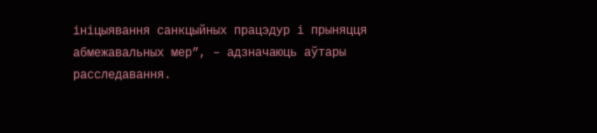ініцыявання санкцыйных працэдур і прыняцця абмежавальных мер”, – адзначаюць аўтары расследавання.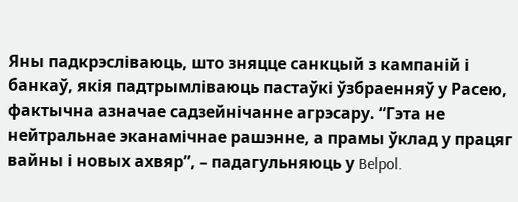Яны падкрэсліваюць, што зняцце санкцый з кампаній і банкаў, якія падтрымліваюць пастаўкі ўзбраенняў у Расею, фактычна азначае садзейнічанне агрэсару. “Гэта не нейтральнае эканамічнае рашэнне, а прамы ўклад у працяг вайны і новых ахвяр”, – падагульняюць у Belpol.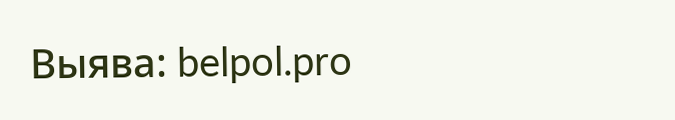Выява: belpol.pro